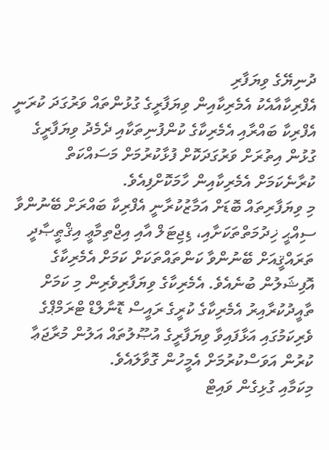ދުނިޔޭގެ ވިޔަފާރި
އެފްރިކާއާއެކު އެމެރިކާއިން ވިޔަފާރީގެ ގުޅުންތައް ވަރުގަދަ ކުރަނީ
އެފްރިކާ ބައްރާއި އެމެރިކާގެ ކުންފުނިތަކާއި ދެމެދު ވިޔަފާރީގެ ގުޅުން އިތުރަށް ވަރުގަދަކޮށް ފުޅާކުރުމަށް މަސައްކަތް ކުރާނެކަމަށް އެމެރިކާއިން ހާމަކޮށްފިއެވެ.
މި ވިޔަފާރިތައް ބޮޑަށް އަމާޒުކުރާނީ އެފްރިކާ ބައްރަށް ބޭނުންވާ ސިއްޙީ ޚިދުމަތްތަކަށާއި، ޑިޖިޓަލް އާއި އިޖްތިމާޢީ އިޤްޠީޞާދީ ތަރައްޤީއަށް ބޭނުންވާ ކަންތައްތަކަށް ކަމަށް އެމެރިކާގެ އޮފިޝަލުން ބުނެއެވެ. އެމެރިކާގެ ވިޔަފާރިވެރިން މި ކަމަށް ތާއީދުކުރާއިރު އެމެރިކާގެ ކުރީގެ ރައީސް ޑޮނާލްޑް ޓްރަމްޕްގެ ވެރިކަމުގައި އަޅާފައިވާ ވިޔަފާރީގެ އުޞޫލުތައް އަލުން މުރާޖަޢާ ކުރުން އަވަސްކުރުމަށް އެމީހުން ގޮވާލައެވެ.
މިކަމާއި ގުޅިގެން ވައިޓް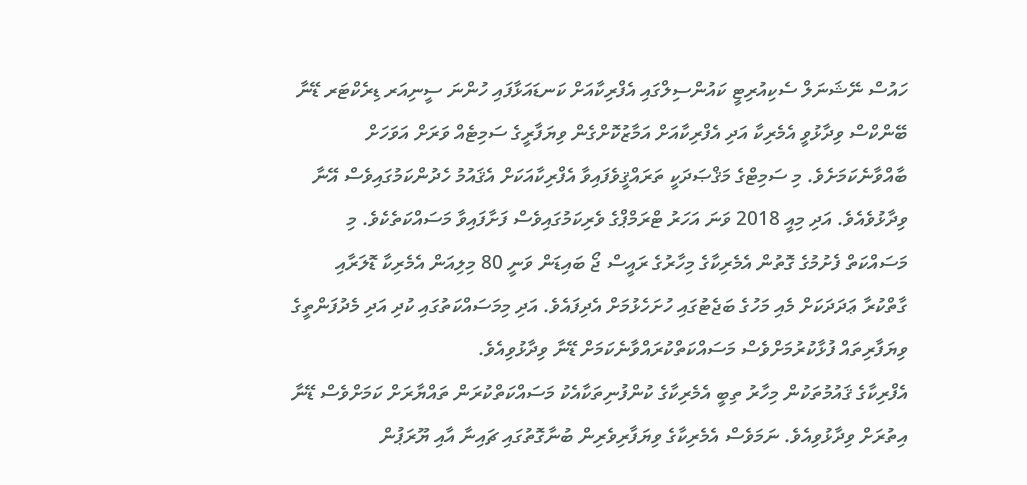ހައުސް ނޭޝަނަލް ސެކިއުރިޓީ ކައުންސިލްގައި އެފްރިކާއަށް ކަނޑައަޅާފައި ހުންނަ ސީނިއަރ ޑިރެކްޓަރ ޑޭނާ ބޭންކްސް ވިދާޅުވީ އެމެރިކާ އަދި އެފްރިކާއަށް އަމާޒުކޮށްގެން ވިޔަފާރީގެ ސަމިޓެއް ވަރަށް އަވަހަށް ބާއްވާނެކަމަށެވެ. މި ސަމިޓްގެ މަޤްޞަދަކީ ތަރައްޤީވެފައިވާ އެފްރިކާއަކަށް އެޤައުމު ހެދުންކަމުގައިވެސް އޭނާ ވިދާޅުވެއެވެ. އަދި މިއީ 2018 ވަނަ އަހަރު ޓްރަމްޕްގެ ވެރިކަމުގައިވެސް ފަށާފައިވާ މަސައްކަތެކެވެ. މި މަސައްކަތް ފެށުމުގެ ގޮތުން އެމެރިކާގެ މިހާރުގެ ރައީސް ޖޯ ބައިޑަން ވަނީ 80 މިލިއަން އެމެރިކާ ޑޮލަރާއި ގާތްކުރާ ޢަދަދަކަށް މެއި މަހުގެ ބަޖެޓުގައި ހުށަހެޅުމަށް އެދިފައެވެ. އަދި މިމަސައްކަތުގައި ކުދި އަދި މެދުފަންތީގެ ވިޔަފާރިތައް ފުޅާކުރުމަށްވެސް މަސައްކަތްކުރައްވާނެކަމަށް ޑޭނާ ވިދާޅުވިއެވެ.
އެފްރިކާގެ ޤައުމުތަކުން މިހާރު ތިބީ އެމެރިކާގެ ކުންފުނިތަކާއެކު މަސައްކަތްކުރަން ތައްޔާރަށް ކަމަށްވެސް ޑޭނާ އިތުރަށް ވިދާޅުވިއެވެ. ނަމަވެސް އެމެރިކާގެ ވިޔަފާރިވެރިން ބުނާގޮތުގައި ޗައިނާ އާއި ޔޫރަޕުން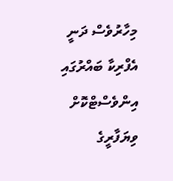މިހާރުވެސް ދަނީ އެފްރިކާ ބައްރުގައި އިންވެސްޓްކޮށް ވިޔަފާރީގެ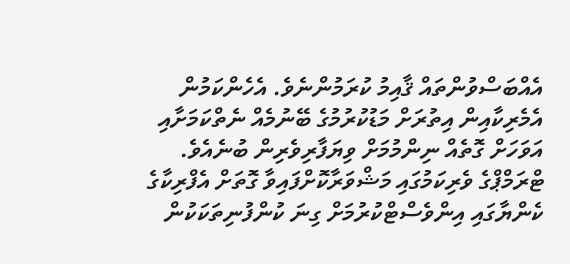އެއްބަސްވުންތައް ޤާއިމު ކުރަމުންނެވެ. އެހެންކަމުން އެމެރިކާއިން އިތުރަށް މަޑުކުރުމުގެ ބޭނުމެއް ނެތްކަމަށާއި އަވަހަށް ގޮތެއް ނިންމުމަށް ވިޔަފާރިވެރިން ބުނެއެވެ.
ޓްރަމްޕްގެ ވެރިކަމުގައި މަޝްވަރާކޮށްފައިވާ ގޮތަށް އެފްރިކާގެ ކެންޔާގައި އިންވެސްޓްކުރުމަށް ގިނަ ކުންފުނިތަކަކުން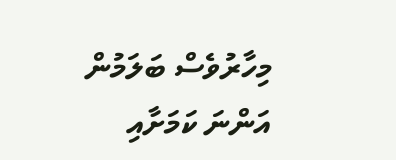މިހާރުވެސް ބަލަމުން އަންނަ ކަމަށާއި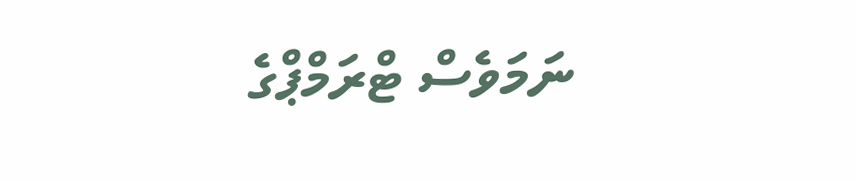ނަމަވެސް ޓްރަމްޕްގެ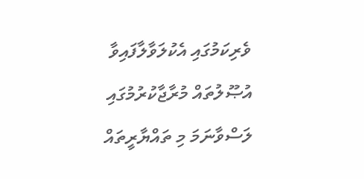ވެރިކަމުގައި އެކުލަވާލާފައިވާ އުޞޫލުތައް މުރާޖާކުރުމުގައި ލަސްވާނަމަ މި ތައްޔާރީތައް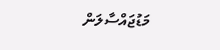މަޑުޖައްސާލަން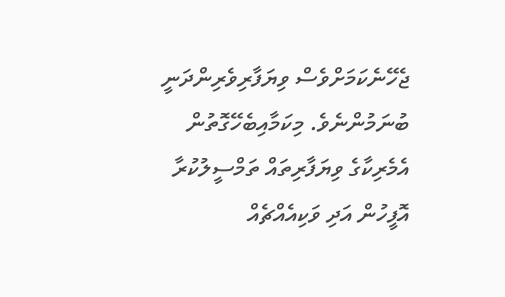ޖެހޭނެކަމަށްވެސް ވިޔަފާރިވެރިންދަނީ ބުނަމުންނެވެ. މިކަމާއިބެހޭގޮތުން އެމެރިކާގެ ވިޔަފާރިތައް ތަމްސީލުކުރާ އޮފީހުން އަދި ވަކިއެއްޗެއް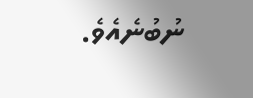ނުބުނެއެވެ.